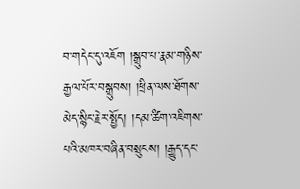བ་གདེང་དུ་འཇོག །སྒྲུབ་པ་རྣམ་གཉིས་རྒྱལ་པོར་བསྒྲུབས། །ཕྲིན་ལས་ཐོགས་མེད་སྙིང་རྗེར་སྤྱོད། །དམ་ཚིག་འཇིགས་པའི་མཁར་བཞིན་བསྲུངས། །རྒྱུད་དང་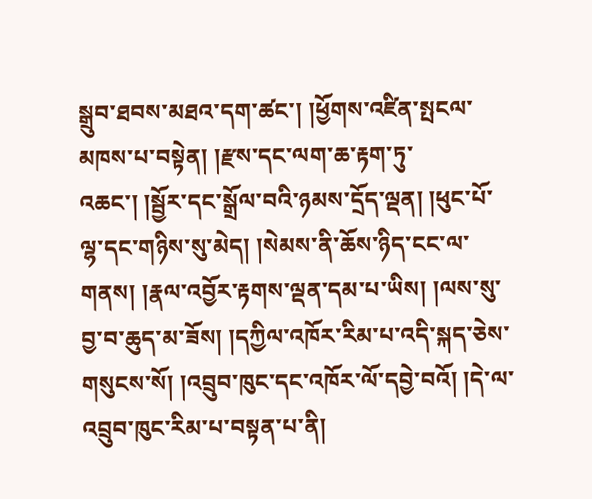སྒྲུབ་ཐབས་མཐའ་དག་ཚང་། །ཕྱོགས་འཛིན་སྤངལ་མཁས་པ་བསྟེན། །རྫས་དང་ལག་ཆ་རྟག་ཏུ་འཆང་། །སྦྱོར་དང་སྒྲོལ་བའི་ཉམས་དྲོད་ལྡན། །ཕུང་པོ་ལྷ་དང་གཉིས་སུ་མེད། །སེམས་ནི་ཆོས་ཉིད་ངང་ལ་གནས། །རྣལ་འབྱོར་རྟགས་ལྡན་དམ་པ་ཡིས། །ལས་སུ་བྱ་བ་ཆུད་མ་ཟོས། །དཀྱིལ་འཁོར་རིམ་པ་འདི་སྐད་ཅེས་གསུངས་སོ། །འབྲུབ་ཁུང་དང་འཁོར་ལོ་དབྱེ་བའོ། །དེ་ལ་འབྲུབ་ཁུང་རིམ་པ་བསྟན་པ་ནི།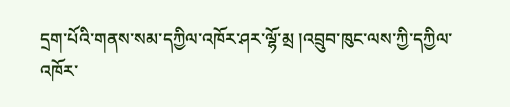དྲག་པོའི་གནས་སམ་དཀྱིལ་འཁོར་ཤར་ལྷོ་མྲ །འབྲུབ་ཁུང་ལས་ཀྱི་དཀྱིལ་འཁོར་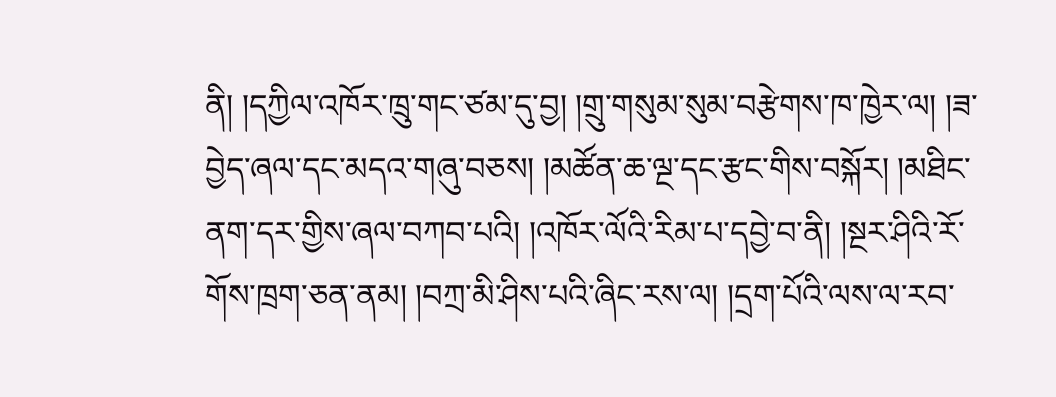ནི། །དཀྱིལ་འཁོར་ཁྲུ་གང་ཙམ་དུ་བྱ། །གྲུ་གསུམ་སུམ་བརྩེགས་ཁ་ཁྱེར་ལ། །ཟ་བྱེད་ཞལ་དང་མདའ་གཞུ་བཅས། །མཚོན་ཆ་ལྔ་དང་རྩང་གིས་བསྐོར། །མཐིང་ནག་དར་གྱིས་ཞལ་བཀབ་པའི། །འཁོར་ལོའི་རིམ་པ་དབྱེ་བ་ནི། །སྔར་ཤིའི་རོ་གོས་ཁྲག་ཅན་ནམ། །བཀྲ་མི་ཤིས་པའི་ཞིང་རས་ལ། །དྲག་པོའི་ལས་ལ་རབ་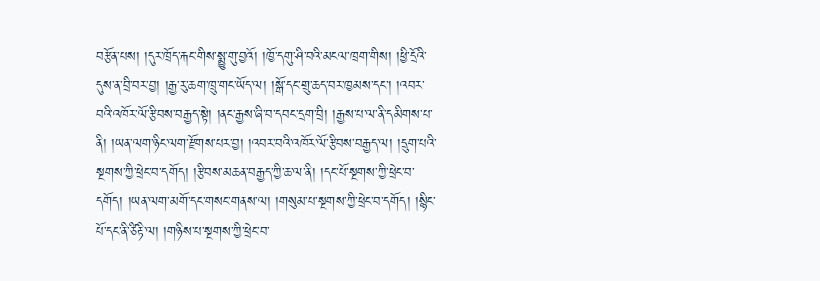བརྩོན་པས། །དུར་ཁྲོད་རྐང་གིས་སྨྱུ་གུ་བྱའོ། །ཁྱོ་དགུ་ཤི་བའི་མངལ་ཁྲག་གིས། །ཕྱི་དྲོའི་དུས་ན་བྲི་བར་བྱ། །རྒྱ་རུ་ཆག་ཁྲུ་གང་ཡོད་ལ། །སྒོ་དང་གྲུ་ཆད་བར་ཁྱམས་དང་། །འབར་བའི་འཁོར་ལོ་རྩིབས་བརྒྱད་སྟེ། །ནང་རྒྱས་ཞི་བ་དབང་དྲག་བྲི། །རྒྱས་པ་ལ་ནི་དམིགས་པ་ནི། །ཡན་ལག་ཉིང་ལག་རྫོགས་པར་བྱ། །འབར་བའི་འཁོར་ལོ་རྩིབས་བརྒྱད་ལ། །དྲུག་པའི་སྔགས་ཀྱི་ཕྲེང་བ་དགོད། །རྩིབས་མཆན་བརྒྱད་ཀྱི་ཆ་ལ་ནི། །དང་པོ་སྔགས་ཀྱི་ཕྲེང་བ་དགོད། །ཡན་ལག་མགོ་དང་གསང་གནས་ལ། །གསུམ་པ་སྔགས་ཀྱི་ཕྲེང་བ་དགོད། །སྙིང་པོ་དང་ནི་ཙིརྟི་ལ། །གཉིས་པ་སྔགས་ཀྱི་ཕྲེང་བ་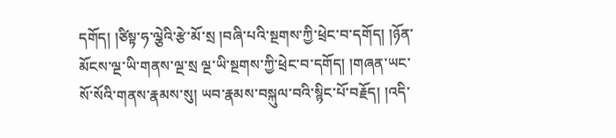དགོད། །ཙིསྟ་ཧ་ལྕེའི་རྩེ་མོ་སྲ །བཞི་པའི་སྔགས་ཀྱི་ཕྲེང་བ་དགོད། །ཉོན་མོངས་ལྔ་ཡི་གནས་ལྔ་སྲ ལྔ་ཡི་སྔགས་ཀྱི་ཕྲེང་བ་དགོད། །གཞན་ཡང་སོ་སོའི་གནས་རྣམས་སུ། ཡབ་རྣམས་བསྐུལ་བའི་སྙིང་པོ་བརྗོད། །འདི་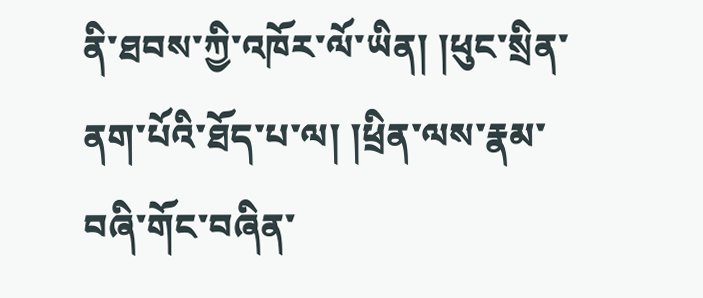ནི་ཐབས་ཀྱི་འཁོར་ལོ་ཡིན། །ཕུང་སྲིན་ནག་པོའི་ཐོད་པ་ལ། །ཕྲིན་ལས་རྣམ་བཞི་གོང་བཞིན་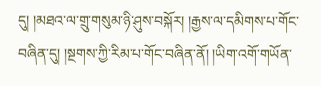དུ། །མཐའ་ལ་གྲུ་གསུམ་ཉི་ཤུས་བསྐོར། །རྒྱས་ལ་དམིགས་པ་གོང་བཞིན་དུ། །སྔགས་ཀྱི་རིམ་པ་གོང་བཞིན་ནོ། །ཡིག་འགོ་གཡོན་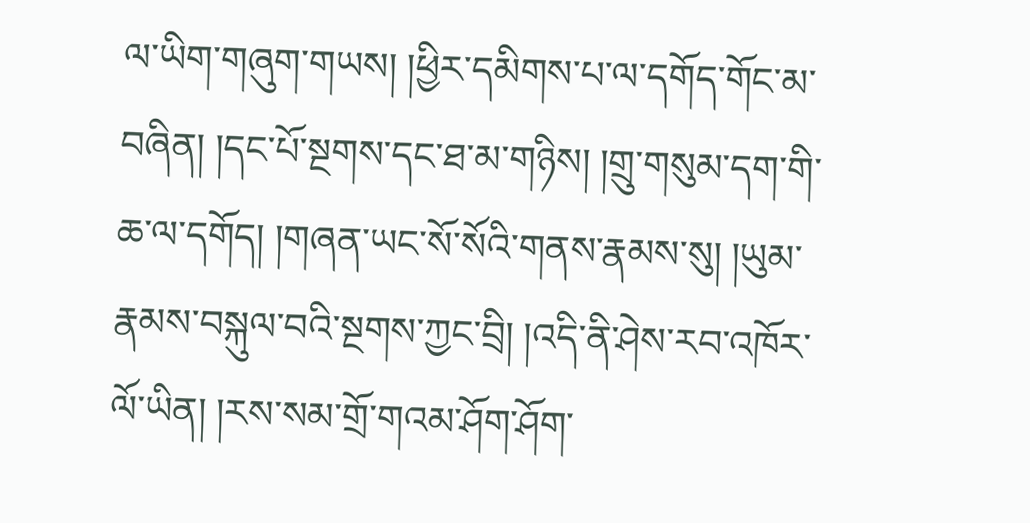ལ་ཡིག་གཞུག་གཡས། །ཕྱིར་དམིགས་པ་ལ་དགོད་གོང་མ་བཞིན། །དང་པོ་སྔགས་དང་ཐ་མ་གཉིས། །གྲུ་གསུམ་དག་གི་ཆ་ལ་དགོད། །གཞན་ཡང་སོ་སོའི་གནས་རྣམས་སུ། །ཡུམ་རྣམས་བསྐུལ་བའི་སྔགས་ཀྱང་བྲི། །འདི་ནི་ཤེས་རབ་འཁོར་ལོ་ཡིན། །རས་སམ་གྲོ་གའམ་ཤོག་ཤོག་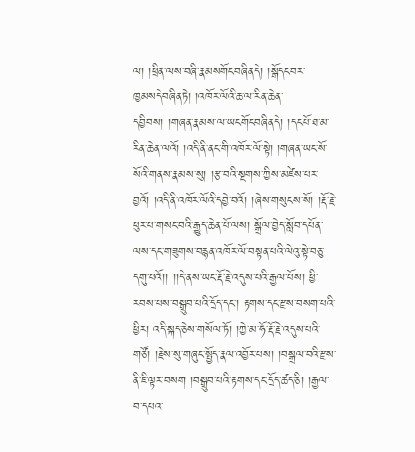ལ། །ཕྲིན་ལས་བཞི་རྣམསགོངབཞིནདེ། །སྒོདངབར་ཁྱམསདེབཞིནཏེ། །འཁོར་ལོའི་ཆ་ལ་རིན་ཆེན་དབྱིབས། །གཞན་རྣམས་ལ་ཡངགོངབཞིནདེ། །དངཔོ་ཐ་མ་རིན་ཆེན་ལའོ། །འདི་ནི་ནང་གི་འཁོར་ལོ་སྟེ། །གཞན་ཡང་སོ་སོའི་གནས་རྣམས་སུ། །རྩ་བའི་སྔགས་ཀྱིས་མཛེས་པར་བྱའོ། །འདི་ནི་འཁོར་ལོའི་དབྱེ་བའོ། །ཞེས་གསུངས་སོ། །རྡོ་རྗེ་ཕུར་པ་གསང་བའི་རྒྱུད་ཆེན་པོ་ལས། སྒྲོལ་བྱེད་སློབ་དཔོན་ལས་དང་གཟུགས་བརྙན་འཁོར་ལོ་བསྟན་པའི་ལེའུ་སྟེ་བཅུ་དགུ་པའོ།། །།དེ་ནས་ཡང་རྡོ་རྗེ་འདུས་པའི་རྒྱལ་པོས། ཕྱི་རབས་པས་བསྒྲུབ་པའི་དྲོད་དང་། རྟགས་དང་རྫས་བསག་པའི་ཕྱིར། འདི་སྐད་ཅེས་གསོལ་ཏོ། །ཀྱེ་མ་ཧོ་རྡོ་རྗེ་འདུས་པའི་གཙོ། །རྗེས་སུ་གཞུང་སྤྱོད་རྣལ་འབྱོར་པས། །བསྒྲལ་བའི་རྫས་ནི་ཇི་ལྟར་བསག །བསྒྲུབ་པའི་རྟགས་དང་དྲོད་ཚད་ཅི། །རྒྱལ་བ་དཔའ་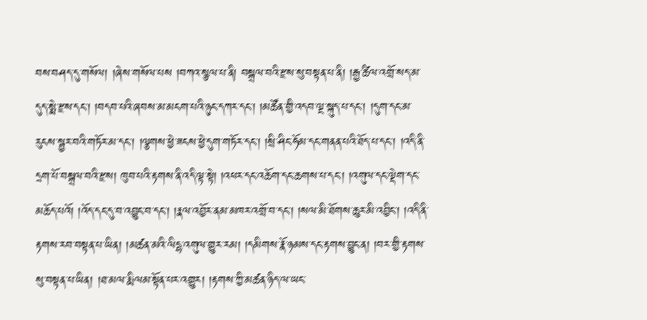བས་བཤད་དུ་གསོལ། །ཞེས་གསོལ་པས །བཀའ་སྩལ་པ་ནི། བསྒྲལ་བའི་རྫས་སུ་བསྟན་པ་ནི། །རྒྱ་ཚིལ་འགྲོ་སད་མ་དུད་སྨེ་རྫས་དང་། །བདབ་པའི་ཞབས་མ་མངག་པའི་ཉུང་དཀར་དང་། །མཚོན་གྱི་འདབ་ལྔ་སྐུད་པ་དང་། །དུག་དང་མ་རུངས་སྦྱར་བའི་གཏོར་མ་དང་། །ལྕགས་ཕྱེ་ཟངས་ཕྱེ་དུག་གཏོར་དང་། །སྲི་ཤིང་ཧོམ་དང་གནན་པའི་ཐོད་པ་དང་། །འདི་ནི་དྲག་པོ་བསྒྲལ་བའི་རྫས། ཁུབ་པའི་རྟགས་ནི་འདི་ལྟ་སྟེ། །འཕར་དང་འཆོག་དང་ཆགས་པ་དང་། །འགུལ་དང་ལྡེག་དང་མཆོད་པའོ། །འོད་དང་དུ་བ་འབྱུང་བ་དང་། །རྣལ་འབྱོར་ནམ་མཁར་འགྲོ་བ་དང་། །སལ་མི་ཐོགས་ཆུར་མི་འབྱིང་། །འདི་ནི་རྟགས་རབ་བསྟན་པ་ཡིན། །མཚན་མའི་ལིདྷ་འགུལ་གྱུར་རམ། །དམིགས་རྣོ་ཉམས་དང་རྟགས་བྱུང་ན། །བར་གྱི་རྟགས་སུ་བསྟན་པ་ཡིན། །ཐ་མལ་རྨི་ལམ་སྟོན་པར་འགྱུར། །རྟགས་ཀྱི་མཚན་ཉིད་ལ་ཡང་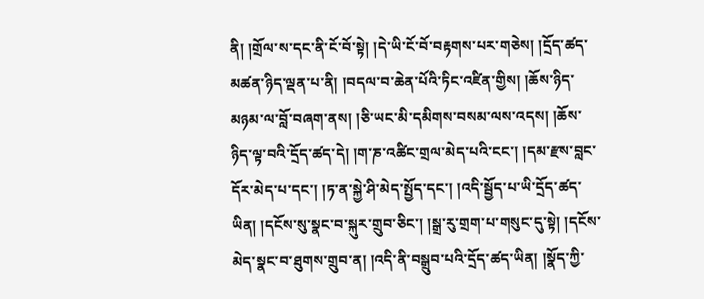ནི། །གྲོལ་ས་དང་ནི་ངོ་བོ་སྟེ། །དེ་ཡི་ངོ་བོ་བརྟགས་པར་གཅེས། །དྲོད་ཚད་མཚན་ཉིད་ལྡན་པ་ནི། །བདལ་བ་ཆེན་པོའི་ཏིང་འཛིན་གྱིས། །ཆོས་ཉིད་མཉམ་ལ་བློ་བཞག་ནས། །ཅི་ཡང་མི་དམིགས་བསམ་ལས་འདས། །ཆོས་ཉིད་ལྟ་བའི་དྲོད་ཚད་དེ། །ག་ཎ་འཚིང་གྲལ་མེད་པའི་ངང་། །དམ་རྫས་བླང་དོར་མེད་པ་དང་། །ཏ་ན་སྐྱེ་ཤི་མེད་སྤྱོད་དང་། །འདི་སྦྱོད་པ་ཡི་དྲོད་ཚད་ཡིན། །དངོས་སུ་སྣང་བ་སྐུར་གྲུབ་ཅིང་། །སྒྲ་རུ་གྲག་པ་གསུང་དུ་སྟེ། །དངོས་མེད་སྣང་བ་ཐུགས་གྲུབ་ན། །འདི་ནི་བསྒྲུབ་པའི་དྲོད་ཚད་ཡིན། །སྣོད་ཀྱི་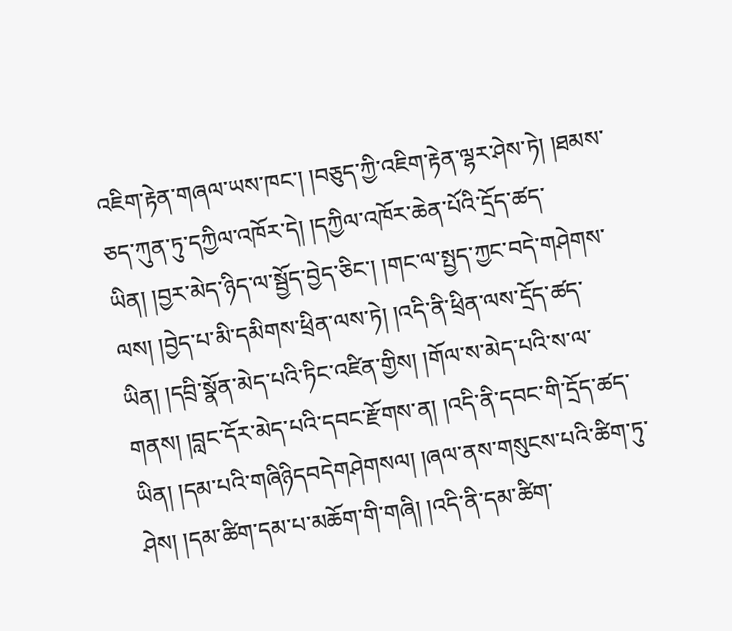འཇིག་རྟེན་གཞལ་ཡས་ཁང་། །བཅུད་ཀྱི་འཇིག་རྟེན་ལྷར་ཤེས་ཏེ། །ཐམས་ཅད་ཀུན་ཏུ་དཀྱིལ་འཁོར་དེ། །དཀྱིལ་འཁོར་ཆེན་པོའི་དྲོད་ཚད་ཡིན། །བྱར་མེད་ཉིད་ལ་སྦྱོད་བྱེད་ཅིང་། །གང་ལ་སྤྱད་ཀྱང་བདེ་གཤེགས་ལས། །བྱེད་པ་མི་དམིགས་ཕྲིན་ལས་ཏེ། །འདི་ནི་ཕྲིན་ལས་དྲོད་ཚད་ཡིན། །དབྲི་སྣོན་མེད་པའི་ཏིང་འཛིན་གྱིས། །གོལ་ས་མེད་པའི་ས་ལ་གནས། །བླང་དོར་མེད་པའི་དབང་རྫོགས་ན། །འདི་ནི་དབང་གི་དྲོད་ཚད་ཡིན། །དམ་པའི་གཞིཉིདབདེགཤེགསལ། །ཞལ་ནས་གསུངས་པའི་ཚིག་ཏུ་ཤེས། །དམ་ཚིག་དམ་པ་མཆོག་གི་གཞི། །འདི་ནི་དམ་ཚིག་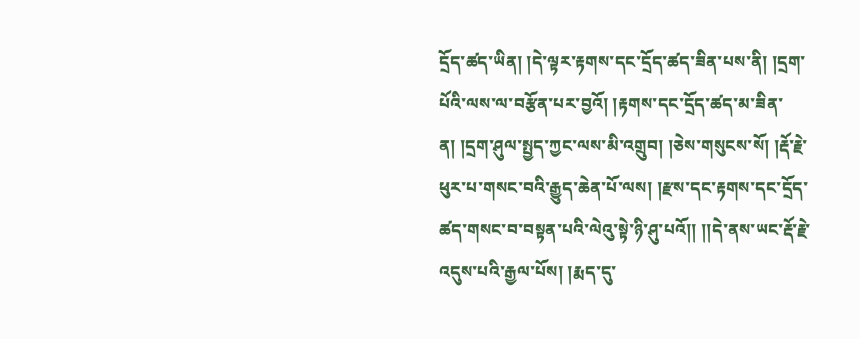དྲོད་ཚད་ཡིན། །དེ་ལྟར་རྟགས་དང་དྲོད་ཚད་ཟིན་པས་ནི། །དྲག་པོའི་ལས་ལ་བརྩོན་པར་བྱའོ། །རྟགས་དང་དྲོད་ཚད་མ་ཟིན་ན། །དྲག་ཤུལ་སྤྱད་ཀྱང་ལས་མི་འགྲུབ། །ཅེས་གསུངས་སོ། །རྡོ་རྗེ་ཕུར་པ་གསང་བའི་རྒྱུད་ཆེན་པོ་ལས། །རྫས་དང་རྟགས་དང་དྲོད་ཚད་གསང་བ་བསྟན་པའི་ལེའུ་སྟེ་ཉི་ཤུ་པའོ།། །།དེ་ནས་ཡང་རྡོ་རྗེ་འདུས་པའི་རྒྱལ་པོས། །རྨད་དུ་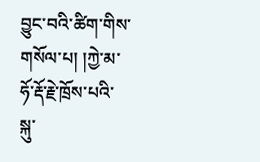བྱུང་བའི་ཚིག་གིས་གསོལ་པ། །ཀྱེ་མ་ཧོ་རྡོ་རྗེ་ཁྲོས་པའི་སྐུ་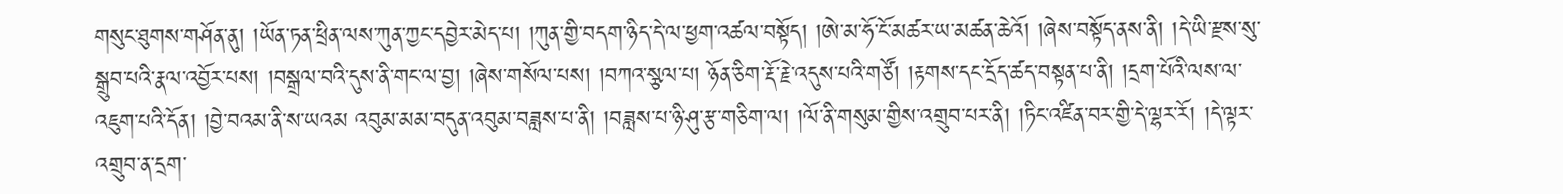གསུང་ཐུགས་གཤོན་ནུ། །ཡོན་ཏན་ཕྲིན་ལས་ཀུན་ཀྱང་དབྱེར་མེད་པ། །ཀུན་གྱི་བདག་ཉིད་དེ་ལ་ཕྱག་འཚལ་བསྟོད། །ཨེ་མ་ཧོ་ངོ་མཚར་ཡ་མཚན་ཆེའོ། །ཞེས་བསྟོད་ནས་ནི། །དེ་ཡི་རྫས་སུ་སྒྲུབ་པའི་རྣལ་འབྱོར་པས། །བསྒྲལ་བའི་དུས་ནི་གང་ལ་བྱ། །ཞེས་གསོལ་པས། །བཀའ་སྩལ་པ། ཉོན་ཅིག་རྡོ་རྗེ་འདུས་པའི་གཙོ། །རྟགས་དང་དྲོད་ཚད་བསྟན་པ་ནི། །དྲག་པོའི་ལས་ལ་འཇུག་པའི་དོན། །བྱེ་བའམ་ནི་ས་ཡའམ འབུམ་མམ་བདུན་འབུམ་བཟླས་པ་ནི། །བཟླས་པ་ཉི་ཤུ་རྩ་གཅིག་ལ། །ལོ་ནི་གསུམ་གྱིས་འགྲུབ་པར་ནི། །ཏིང་འཛིན་བར་གྱི་དེ་ལྷར་རོ། །དེ་ལྟར་འགྲུབ་ན་དྲག་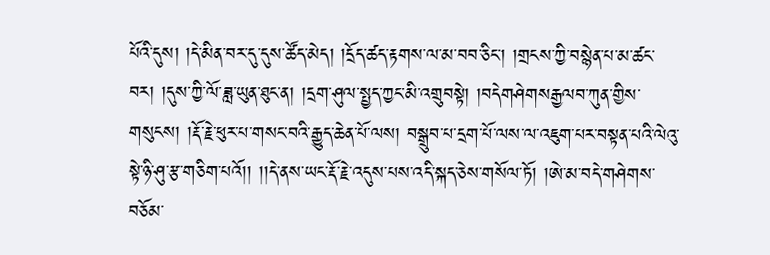པོའི་དུས། །དེ་མིན་བར་དུ་དུས་ཚོད་མེད། །དྲོད་ཚད་རྟགས་ལ་མ་བབ་ཅིང་། །གྲངས་ཀྱི་བསྙེན་པ་མ་ཚང་བར། །དུས་ཀྱི་ལོ་ཟླ་ཡུན་ཐུང་ན། །དྲག་ཤུལ་སྤྱད་ཀྱང་མི་འགྲུབསྟེ། །བདེགཤེགསརྒྱལབ་ཀུན་གྱིས་གསུངས། །རྡོ་རྗེ་ཕུར་པ་གསང་བའི་རྒྱུད་ཆེན་པོ་ལས། བསྒྲུབ་པ་དྲག་པོ་ལས་ལ་འཇུག་པར་བསྟན་པའི་ལེའུ་སྟེ་ཉི་ཤུ་རྩ་གཅིག་པའོ།། །།དེ་ནས་ཡང་རྡོ་རྗེ་འདུས་པས་འདི་སྐད་ཅེས་གསོལ་ཏོ། །ཨེ་མ་བདེ་གཤེགས་བཅོམ་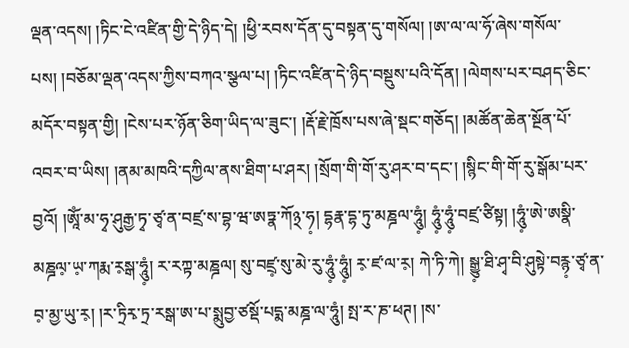ལྡན་འདས། །ཏིང་ངེ་འཛིན་གྱི་དེ་ཉིད་དེ། །ཕྱི་རབས་དོན་དུ་བསྟན་དུ་གསོལ། །ཨ་ལ་ལ་ཧོ་ཞེས་གསོལ་པས། །བཅོམ་ལྡན་འདས་ཀྱིས་བཀའ་སྩལ་པ། །ཏིང་འཛིན་དེ་ཉིད་བསྡུས་པའི་དོན། །ལེགས་པར་བཤད་ཅིང་མདོར་བསྟན་གྱི། །ངེས་པར་ཉོན་ཅིག་ཡིད་ལ་ཟུང་། །རྡོ་རྗེ་ཁྲོས་པས་ཞེ་སྡང་གཅོད། །མཚོན་ཆེན་སྔོན་པོ་འབར་བ་ཡིས། །ནམ་མཁའི་དཀྱིལ་ནས་ཐིག་པ་ཤར། །སྲོག་གི་གོ་རུ་ཤར་བ་དང་། །སྙིང་གི་གོ་རུ་སྒོམ་པར་བྱའོ། །ཨཱོཾ་མ་ཧྭ་ཤུརྒྱ་ཏྭ་ཙྭ་ན་བཛྲ་ས་བྷ་ཝ་ཨཏྣ་ཀོ྅་ཧ༷། དྷརྣ་དྷ་ཏུ་མཎྜལ་ཧཱུཾ༷། ཧཱུཾ༷་ཧཱུཾ༷་བཛྲ་ཙིསྟ། །ཧཱུཾ༷་ཨེ་ཨསྣི་མཎྜལ༷་ཡ༷་ཀརྨ་ར༷སྒ་ཧཱུཾ༷། ར་རཀྟ་མཎྜལ། སུ་བཛྲ༷་སུ་མེ་རུ་ཧཱུཾ༷་ཧཱུཾ༷། ར༷་ཛ་ལ་ར༷། ཀེ་ཏི་ཀེ། སྒྱུ༷་ཐི་ཤྭ་བི་ཤུསྟེ་བརྙ༷་ཙྭ་ན་བ༷་མྱ་ཡུ་ར༷། །ར་ཏྲིརྭ་ཏྲ་རསྒ་ཨ་པ་སྨུབྱ་ཙསྡོ་པདྨ་མཎྜ་ལ་ཧཱུཾ། སྤ་ར་ཎ་ཕཊ། །ས་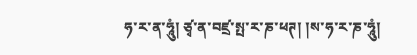ཧ་ར་ན་ཧཱུཾ། ཙྭ་ན་བཛྲ་སྤ་ར་ཎ་ཕཊ། །ས་ཧ་ར་ཎ་ཧཱུཾ།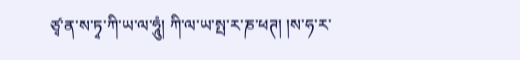ཙྭ་ན་ས་ཏྭ་ཀི་ཡ་ལ་ཧཱུཾ། ཀི་ལ་ཡ་སྤ་ར་ཎ་ཕཊ། །ས་ཧ་ར་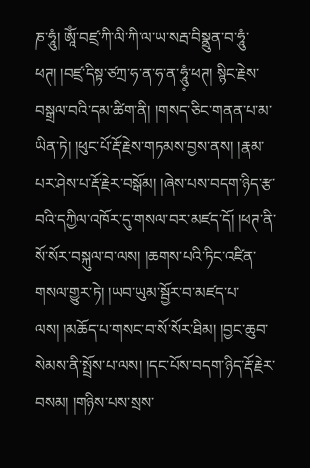ཎ་ཧཱུཾ། ཨཱོཾ་བཛྲ་ཀི་ལི་ཀི་ལ་ཡ་སརྦ་བིསྣྲུན་བ་ཧཱུཾ་ཕཊ། །བཛྲ་དིསྟ་ཙཀྲ་ཧ་ན་ཧ་ན་ཧཱུཾ༷་ཕཊ། སྙིང་རྗེས་བསྒྲལ་བའི་དམ་ཚིག་ནི། །གསད་ཅིང་གནན་པ་མ་ཡིན་ཏེ། །ཕུང་པོ་རྡོ་རྗེས་གཏམས་བྱས་ནས། །རྣམ་པར་ཤེས་པ་རྡོ་རྗེར་བསྒོམ། །ཞེས་པས་བདག་ཉིད་རྩ་བའི་དཀྱིལ་འཁོར་དུ་གསལ་བར་མཛད་དོ། །ཕཊ་ནི་སོ་སོར་བསྐུལ་བ་ལས། །ཆགས་པའི་ཏིང་འཛིན་གསལ་གྱུར་ཏེ། །ཡབ་ཡུམ་སྦྱོར་བ་མཛད་པ་ལས། །མཆོད་པ་གསང་བ་སོ་སོར་ཐིམ། །བྱང་ཆུབ་སེམས་ནི་སྤྲོས་པ་ལས། །དང་པོས་བདག་ཉིད་རྡོ་རྗེར་བསམ། །གཉིས་པས་སྲས་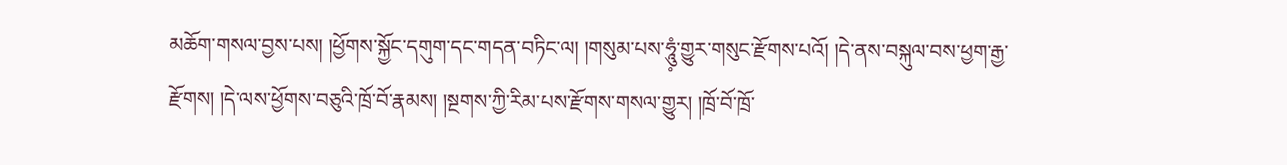མཆོག་གསལ་བྱས་པས། །ཕྱོགས་སྐྱོང་དགུག་དང་གདན་བཏིང་ལ། །གསུམ་པས་ཧཱུཾ༷་གྱུར་གསུང་རྫོགས་པའོ། །དེ་ནས་བསྐུལ་བས་ཕྱག་རྒྱ་རྫོགས། །དེ་ལས་ཕྱོགས་བཅུའི་ཁྲོ་བོ་རྣམས། །སྔགས་ཀྱི་རིམ་པས་རྫོགས་གསལ་གྱུར། །ཁྲོ་བོ་ཁྲོ་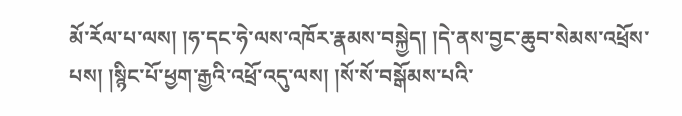མོ་རོལ་པ་ལས། །ཧ་དང་ཧེ་ལས་འཁོར་རྣམས་བསྐྱེད། །དེ་ནས་བྱང་ཆུབ་སེམས་འཕྲོས་པས། །སྙིང་པོ་ཕྱག་རྒྱའི་འཕྲོ་འདུ་ལས། །སོ་སོ་བསྒོམས་པའི་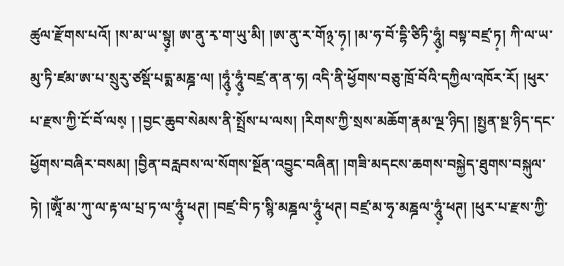ཚུལ་རྫོགས་པའོ། །ས་མ་ཡ་སྟུ༷། ཨ་ནུ་རྭ་ག་ཡུ་མི། །ཨ་ནུ་ར་གོ྅་ཧ༷། །མ་ཧ་བོ་དྷི་ཙིཏི་ཧཱུཾ༷། བསྟ་བཛྲ་ཏ༷། ཀི་ལ་ཡ་མུ་ཏི་ཛམ་ཨ་པ་སྲུརུ་ཙསྡོ་པདྨ་མཎྜ་ལ། །ཧཱུཾ༷་ཧཱུཾ༷་བཛྲ་ན་ན་ཧ། འདི་ནི་ཕྱོགས་བཅུ་ཁྲོ་བོའི་དཀྱིལ་འཁོར་རོ། །ཕུར་པ་རྫས་ཀྱི་ངོ་བོ་ལས༷ ། །བྱང་ཆུབ་སེམས་ནི་སྤྲོས་པ་ལས། །རིགས་ཀྱི་སྲས་མཆོག་རྣམ་ལྔ་ཉིད། །སྤྱན་སྔ་ཉིད་དང་ཕྱོགས་བཞིར་བསམ། །བྱིན་བརླབས་ལ་སོགས་སྔོན་འབྱུང་བཞིན། །གཟི་མདངས་ཆགས་བསྐྱེད་ཐུགས་བསྐུལ་ཏེ། །ཨཱོཾ་མ་ཀུ་ལ་རྟ་ལ་པྲ་ཏ་ལ་ཧཱུཾ༷་ཕཊ། །བཛྲ་བི་ཏ་སྙི་མཎྜལ་ཧཱུཾ༷་ཕཊ། བཛྲ་མ་ཧྭ་མཎྜལ་ཧཱུཾ༷་ཕཊ། །ཕུར་པ་རྫས་ཀྱི་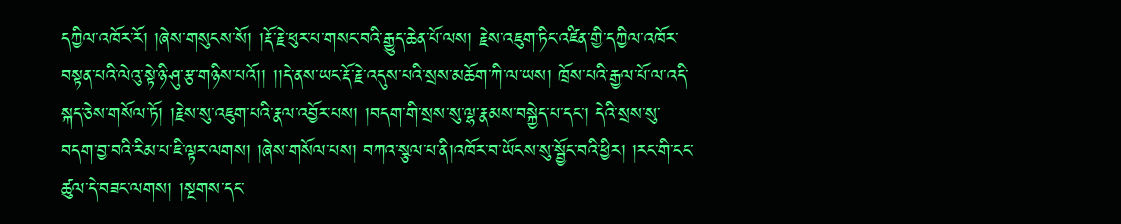དཀྱིལ་འཁོར་རོ། །ཞེས་གསུངས་སོ། །རྡོ་རྗེ་ཕུར་པ་གསང་བའི་རྒྱུད་ཆེན་པོ་ལས། རྗེས་འཇུག་ཏིང་འཛིན་གྱི་དཀྱིལ་འཁོར་བསྟན་པའི་ལེའུ་སྟེ་ཉི་ཤུ་རྩ་གཉིས་པའོ།། །།དེ་ནས་ཡང་རྡོ་རྗེ་འདུས་པའི་སྲས་མཆོག་ཀི་ལ་ཡས། ཁྲོས་པའི་རྒྱལ་པོ་ལ་འདི་སྐད་ཅེས་གསོལ་ཏོ། །རྗེས་སུ་འཇུག་པའི་རྣལ་འབྱོར་པས། །བདག་གི་སྲས་སུ་ལྷ་རྣམས་བསྐྱེད་པ་དང་། དེའི་སྲས་སུ་བདག་བྱ་བའི་རིམ་པ་ཇི་ལྟར་ལགས། །ཞེས་གསོལ་པས། བཀའ་སྩལ་པ་ནི།འཁོར་བ་ཡོངས་སུ་སྦྱོང་བའི་ཕྱིར། །རང་གི་ངང་ཚུལ་དེ་བཟང་ལགས། །སྔགས་དང་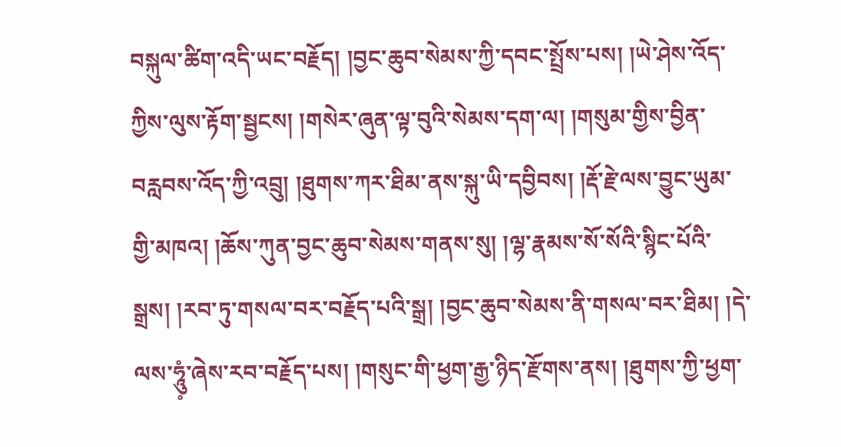བསྐུལ་ཚིག་འདི་ཡང་བརྗོད། །བྱང་ཆུབ་སེམས་ཀྱི་དབང་སྤྲོས་པས། །ཡེ་ཤེས་འོད་ཀྱིས་ལུས་རྟོག་སྦྱངས། །གསེར་ཞུན་ལྟ་བུའི་སེམས་དག་ལ། །གསུམ་གྱིས་བྱིན་བརླབས་འོད་ཀྱི་འབྲུ། །ཐུགས་ཀར་ཐིམ་ནས་སྐུ་ཡི་དབྱིབས། །རྡོ་རྗེ་ལས་བྱུང་ཡུམ་གྱི་མཁའ། །ཆོས་ཀུན་བྱང་ཆུབ་སེམས་གནས་སུ། །ལྷ་རྣམས་སོ་སོའི་སྙིང་པོའི་སྒྲས། །རབ་ཏུ་གསལ་བར་བརྗོད་པའི་སྒྲ། །བྱང་ཆུབ་སེམས་ནི་གསལ་བར་ཐིམ། །དེ་ལས་ཧཱུཾ༷་ཞེས་རབ་བརྗོད་པས། །གསུང་གི་ཕྱག་རྒྱ་ཉིད་རྫོགས་ནས། །ཐུགས་ཀྱི་ཕྱག་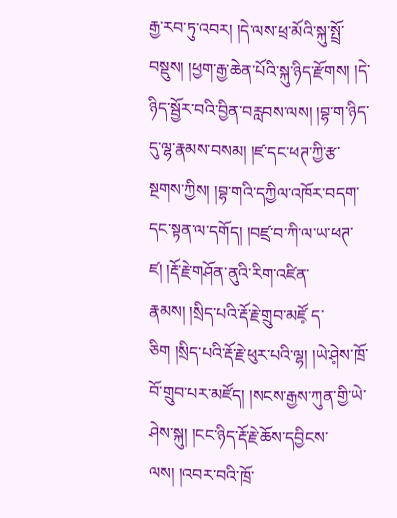རྒྱ་རབ་ཏུ་འབར། །དེ་ལས་ཕྲ་མོའི་སྐུ་སྤྲོ་བསྡུས། །ཕྱག་རྒྱ་ཆེན་པོའི་སྐུ་ཉིད་རྫོགས། །དེ་ཉིད་སྦྱོར་བའི་བྱིན་བརླབས་ལས། །བྷ་ག་ཉིད་དུ་ལྷ་རྣམས་བསམ། །ཛ་དང་ཕཊ་ཀྱི་རྩ་སྔགས་ཀྱིས། །བྷ་གའི་དཀྱིལ་འཁོར་བདག་དང་སྟན་ལ་དགོད། །བཛྲ་བ་ཀི་ལ་ཡ་ཕཊ་ཛ། །རྡོ་རྗེ་གཤོན་ནུའི་རིག་འཛིན་རྣམས། །སྲིད་པའི་རྡོ་རྗེ་གྲུབ་མཛོ༷ ད་ཅིག །སྲིད་པའི་རྡོ་རྗེ་ཕུར་པའི་ལྷ། །ཡེ་ཤེ༷ས་ཁྲོ་བོ་གྲུབ་པར་མཛོད། །སངས་རྒྱས་ཀུན་གྱི་ཡེ་ཤེས་སྐུ། །ངང་ཉིད་རྡོ་རྗེ་ཆོས་དབྱིངས་ལས། །འབར་བའི་ཁྲོ་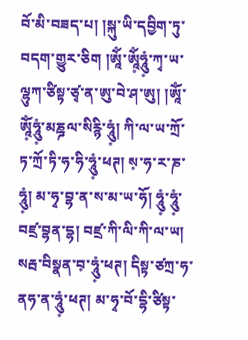བོ་མི་བཟད་པ། །སྐུ་ཡི་དབྱིག་ཏུ་བདག་གྱུར་ཅིག །ཨཱོཾ་ཨཱོཾ༷ཧཱུཾ༷་ཀྭ་ཡ་ལྷུཀ་ཙིསྟ་ཙྭ་ན་ཨུ་བེ་ཤ་ཨུ། །ཨཱོཾ་ཨཱོཾ༷ཧཱུཾ༷་མཎྜལ་སིརྙི་ཧཱུཾ༷། ཀི་ལ་ཡ་ཀྲོ་ཏ་ཀྲོ་ཏི་ཧ་ཧི་ཧཱུཾ༷་ཕཊ། ས༷་ཧ་ར་ཎ་ཧཱུཾ༷། མ་ཧྭ་བྷ་ན་ས་མ་ཡ་ཧོ། ཧཱུཾ༷་ཧཱུཾ༷་བཛྲ་བྷན་དྷ། བཛྲ་ཀི་ལི་ཀི་ལ་ཡ། སརྦ་བིསྣན་བ༷་ཧཱུཾ༷་ཕཊ། དིསྟ་ཙཀྲ་ཧ་ནཧ་ན་ཧཱུཾ༷་ཕཊ། མ་ཧྭ་བོ་དྷི་ཙིསྟ་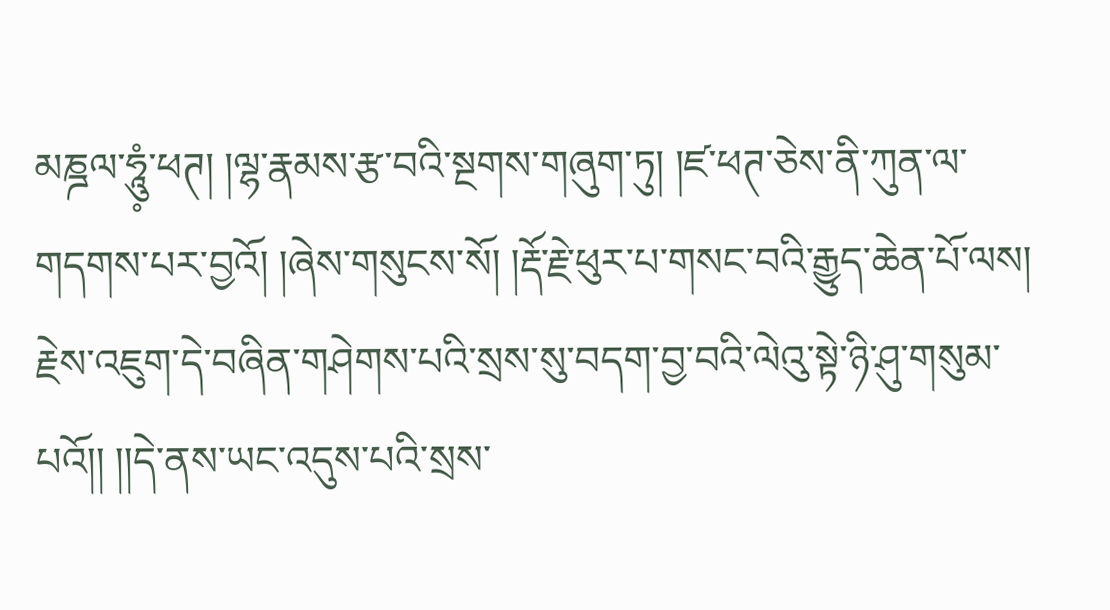མཎྜལ་ཧཱུཾ༷་ཕཊ། །ལྷ་རྣམས་རྩ་བའི་སྔགས་གཞུག་ཏུ། །ཛ་ཕཊ་ཅེས་ནི་ཀུན་ལ་གདགས་པར་བྱའོ། །ཞེས་གསུངས་སོ། །རྡོ་རྗེ་ཕུར་པ་གསང་བའི་རྒྱུད་ཆེན་པོ་ལས། རྗེས་འཇུག་དེ་བཞིན་གཤེགས་པའི་སྲས་སུ་བདག་བྱ་བའི་ལེའུ་སྟེ་ཉི་ཤུ་གསུམ་པའོ།། །།དེ་ནས་ཡང་འདུས་པའི་སྲས་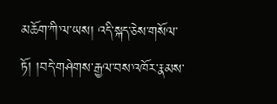མཆོག་ཀི་ལ་ཡས། འདི་སྐད་ཅེས་གསོལ་ཏོ། །བདེ་གཤེགས་རྒྱལ་བས་འཁོར་རྣམས་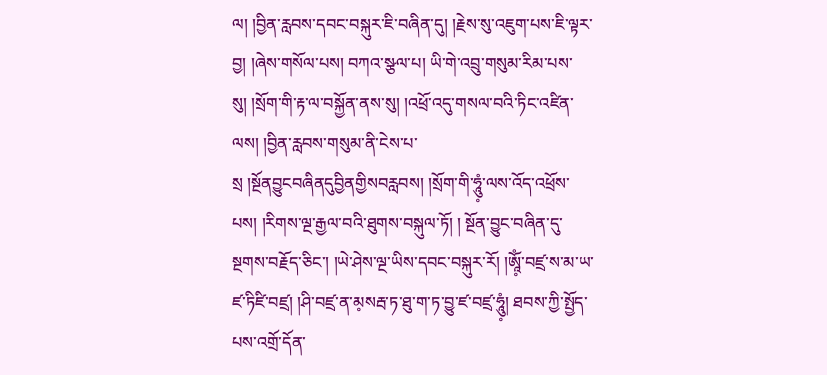ལ། །བྱིན་རླབས་དབང་བསྐུར་ཇི་བཞིན་དུ། །རྗེས་སུ་འཇུག་པས་ཇི་ལྟར་བྱ། །ཞེས་གསོལ་པས། བཀའ་སྩལ་པ། ཡི་གེ་འབྲུ་གསུམ་རིམ་པས་སུ། །སྲོག་གི་རྟ་ལ་བསྐྱོན་ནས་སུ། །འཕྲོ་འདུ་གསལ་བའི་ཏིང་འཛིན་ལས། །བྱིན་རླབས་གསུམ་ནི་ངེས་པ་སྲ །སྔོནབྱུངབཞིནདུབྱིནགྱིསབརླབས། །སྲོག་གི་ཧཱུཾ༷་ལས་འོད་འཕྲོས་པས། །རིགས་ལྔ་རྒྱལ་བའི་ཐུགས་བསྐུལ་ཏོ། ། སྔོན་བྱུང་བཞིན་དུ་སྔགས་བརྗོད་ཅིང་། །ཡེ་ཤེས་ལྔ་ཡིས་དབང་བསྐུར་རོ། །ཨཱོཾ༷་བཛྲ་ས་མ་ཡ་ཛ་ཏིཛི་བཛྲ། །ཤི་བཛྲ་ན་མ༷སརྦ་ཏ་ཐུ་ག་ཏ་བྱུ་ཛ་བཛྲ་ཧཱུཾ༷། ཐབས་ཀྱི་སྤྱོད་པས་འགྲོ་དོན་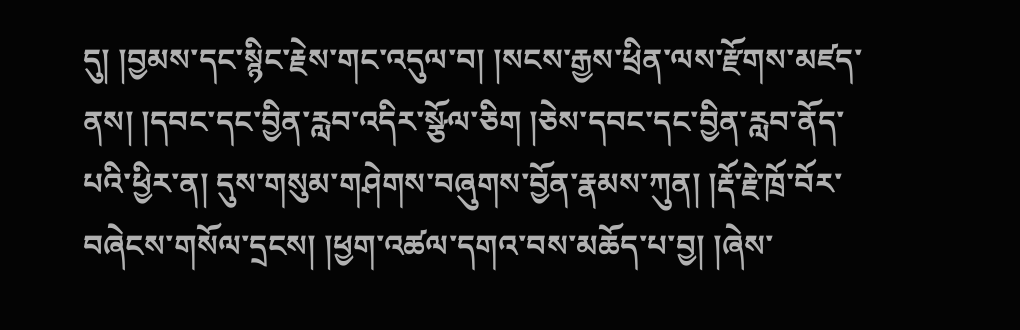དུ། །བྱམས་དང་སྙིང་རྗེས་གང་འདུལ་བ། །སངས་རྒྱས་ཕྲིན་ལས་རྫོགས་མཛད་ནས། །དབང་དང་བྱིན་རླབ་འདིར་སྩོལ་ཅིག །ཅེས་དབང་དང་བྱིན་རླབ་ནོད་པའི་ཕྱིར་ན། དུས་གསུམ་གཤེགས་བཞུགས་བྱོན་རྣམས་ཀུན། །རྡོ་རྗེ་ཁྲོ་བོར་བཞེངས་གསོལ་དྲངས། །ཕྱག་འཚལ་དགའ་བས་མཆོད་པ་བྱ། །ཞེས་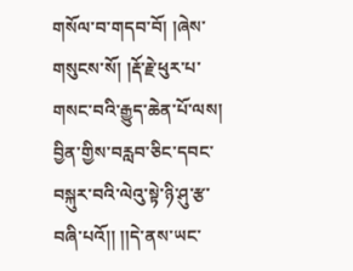གསོལ་བ་གདབ་བོ། །ཞེས་གསུངས་སོ། །རྡོ་རྗེ་ཕུར་པ་གསང་བའི་རྒྱུད་ཆེན་པོ་ལས། བྱིན་གྱིས་བརླབ་ཅིང་དབང་བསྐུར་བའི་ལེའུ་སྟེ་ཉི་ཤུ་རྩ་བཞི་པའོ།། །།དེ་ནས་ཡང་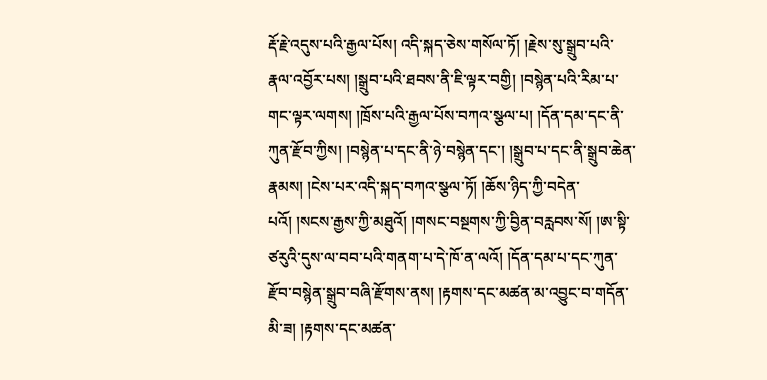རྡོ་རྗེ་འདུས་པའི་རྒྱལ་པོས། འདི་སྐད་ཅེས་གསོལ་ཏོ། །རྗེས་སུ་སྒྲུབ་པའི་རྣལ་འབྱོར་པས། །སྒྲུབ་པའི་ཐབས་ནི་ཇི་ལྟར་བགྱི། །བསྙེན་པའི་རིམ་པ་གང་ལྟར་ལགས། །ཁྲོས་པའི་རྒྱལ་པོས་བཀའ་སྩལ་པ། །དོན་དམ་དང་ནི་ཀུན་རྫོབ་ཀྱིས། །བསྙེན་པ་དང་ནི་ཉེ་བསྙེན་དང་། །སྒྲུབ་པ་དང་ནི་སྒྲུབ་ཆེན་རྣམས། །ངེས་པར་འདི་སྐད་བཀའ་སྩལ་ཏོ། །ཆོས་ཉིད་ཀྱི་བདེན་པའོ། །སངས་རྒྱས་ཀྱི་མཐུའོ། །གསང་བསྔགས་ཀྱི་བྱིན་བརླབས་སོ། །ཨ་སྟི་ཙརུའི་དུས་ལ་བབ་པའི་གནག་པ་དེ་ཁོ་ན་ལའོ། །དོན་དམ་པ་དང་ཀུན་རྫོབ་བསྙེན་སྒྲུབ་བཞི་རྫོགས་ནས། །རྟགས་དང་མཚན་མ་འབྱུང་བ་གདོན་མི་ཟ། །རྟགས་དང་མཚན་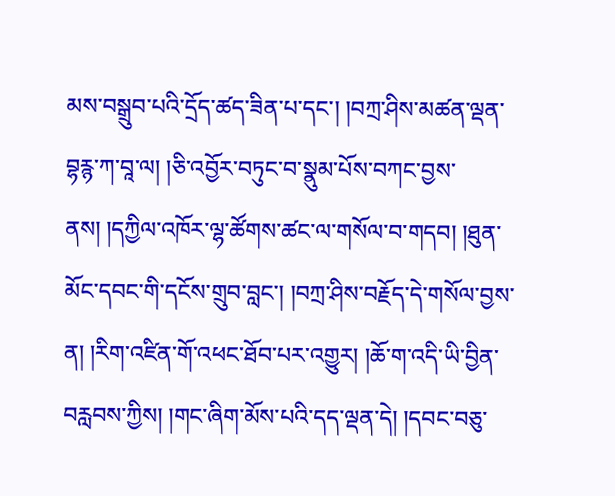མས་བསྒྲུབ་པའི་དྲོད་ཚད་ཟིན་པ་དང་། །བཀྲ་ཤིས་མཚན་ལྡན་བྷརྙ་ཀ་བཱ་ལ། །ཅི་འབྱོར་བཏུང་བ་སྣུམ་པོས་བཀང་བྱས་ནས། །དཀྱིལ་འཁོར་ལྷ་ཚོགས་ཚང་ལ་གསོལ་བ་གདབ། །ཐུན་མོང་དབང་གི་དངོས་གྲུབ་བླང་། །བཀྲ་ཤིས་བརྗོད་དེ་གསོལ་བྱས་ན། །རིག་འཛིན་གོ་འཕང་ཐོབ་པར་འགྱུར། །ཆོ་ག་འདི་ཡི་བྱིན་བརླབས་ཀྱིས། །གང་ཞིག་མོས་པའི་དད་ལྡན་དེ། །དབང་བཅུ་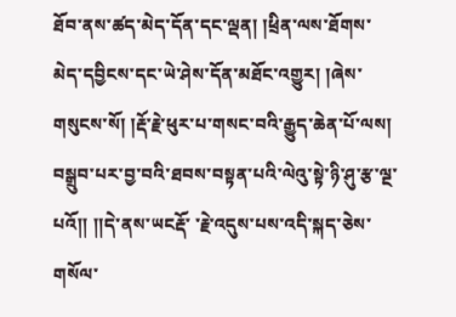ཐོབ་ནས་ཚད་མེད་དོན་དང་ལྡན། །ཕྲིན་ལས་ཐོགས་མེད་དབྱིངས་དང་ཡེ་ཤེས་དོན་མཐོང་འགྱུར། །ཞེས་གསུངས་སོ། །རྡོ་རྗེ་ཕུར་པ་གསང་བའི་རྒྱུད་ཆེན་པོ་ལས། བསྒྲུབ་པར་བྱ་བའི་ཐབས་བསྟན་པའི་ལེའུ་སྟེ་ཉི་ཤུ་རྩ་ལྔ་པའོ།། །།དེ་ནས་ཡངརྡོ་ ་རྗེ་འདུས་པས་འདི་སྐད་ཅེས་གསོལ་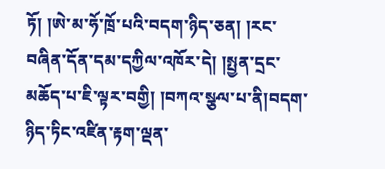ཏོ། །ཨེ་མ་ཧོ་ཁྲོ་པའི་བདག་ཉིད་ཅན། །རང་བཞིན་དོན་དམ་དཀྱིལ་འཁོར་དེ། །སྤྱན་དྲང་མཆོད་པ་ཇི་ལྟར་བགྱི། །བཀའ་སྩལ་པ་ནི།བདག་ཉིད་ཏིང་འཛིན་རྟག་ལྡན་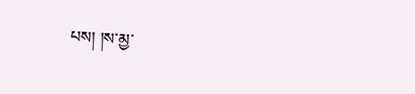པས། །ས་མྱ་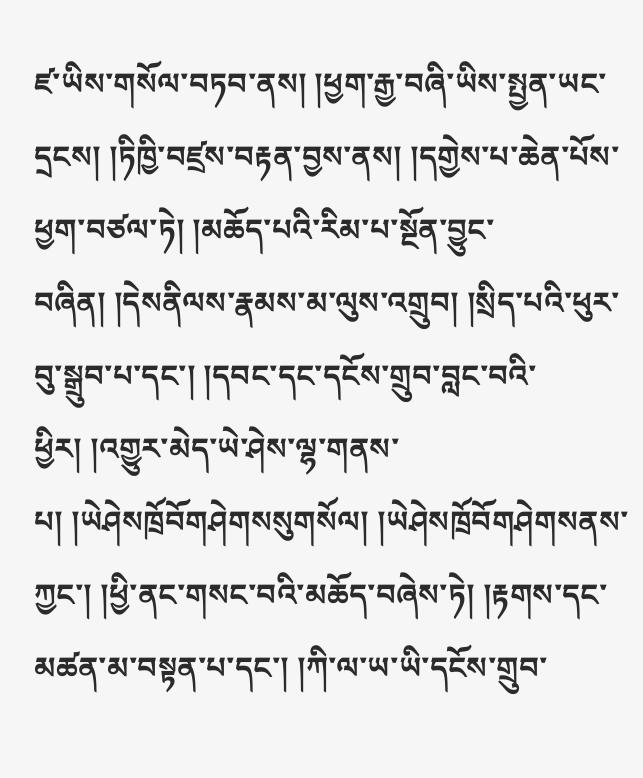ཛ་ཡིས་གསོལ་བཏབ་ནས། །ཕྱག་རྒྱ་བཞི་ཡིས་སྤྱན་ཡང་དྲངས། །ཏིཁྱི་བཛྲས་བརྟན་བྱས་ནས། །དགྱེས་པ་ཆེན་པོས་ཕྱག་བཙལ་ཏེ། །མཆོད་པའི་རིམ་པ་སྔོན་བྱུང་བཞིན། །དེསནིལས་རྣམས་མ་ལུས་འགྲུབ། །སྲིད་པའི་ཕུར་བུ་སྒྲུབ་པ་དང་། །དབང་དང་དངོས་གྲུབ་བླང་བའི་ཕྱིར། །འགྱུར་མེད་ཡེ་ཤེས་ལྷ་གནས་པ། །ཡེཤེསཁྲོབོགཤེགསསུགསོལ། །ཡེཤེསཁྲོབོགཤེགསནས་ཀྱང་། །ཕྱི་ནང་གསང་བའི་མཆོད་བཞེས་ཏེ། །རྟགས་དང་མཚན་མ་བསྟན་པ་དང་། །ཀི་ལ་ཡ་ཡི་དངོས་གྲུབ་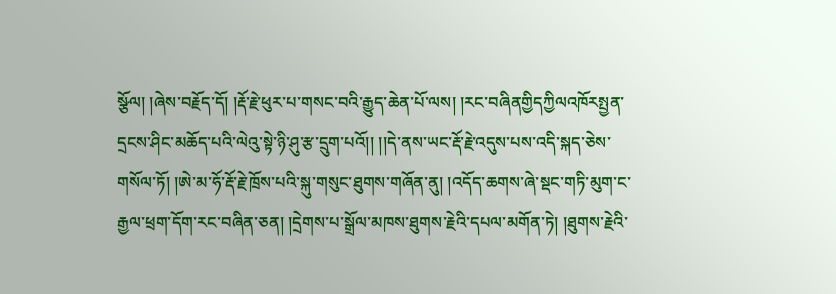སྩོལ། །ཞེས་བརྗོད་དོ། །རྡོ་རྗེ་ཕུར་པ་གསང་བའི་རྒྱུད་ཆེན་པོ་ལས། །རང་བཞིནགྱིདཀྱིལའཁོརསྤྱན་དྲངས་ཤིང་མཆོད་པའི་ལེའུ་སྟེ་ཉི་ཤུ་རྩ་དྲུག་པའོ།། །།དེ་ནས་ཡང་རྡོ་རྗེ་འདུས་པས་འདི་སྐད་ཅེས་གསོལ་ཏོ། །ཨེ་མ་ཧོ་རྡོ་རྗེ་ཁྲོས་པའི་སྐུ་གསུང་ཐུགས་གཞོན་ནུ། །འདོད་ཆགས་ཞེ་སྡང་གཏི་མུག་ང་རྒྱལ་ཕྲག་དོག་རང་བཞིན་ཅན། །དྲེགས་པ་སྒྲོལ་མཁས་ཐུགས་རྗེའི་དཔལ་མགོན་ཏེ། །ཐུགས་རྗེའི་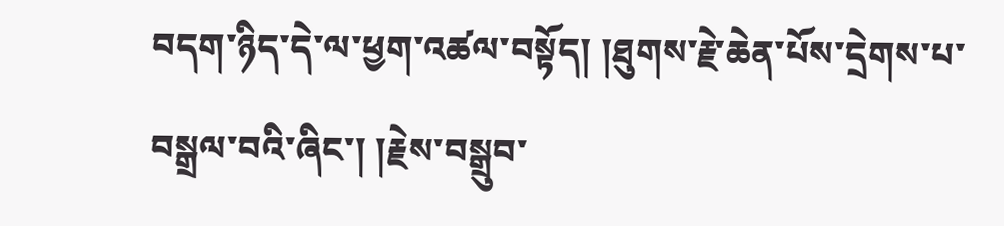བདག་ཉིད་དེ་ལ་ཕྱག་འཚལ་བསྟོད། །ཐུགས་རྗེ་ཆེན་པོས་དྲེགས་པ་བསྒྲལ་བའི་ཞིང་། །རྗེས་བསྒྲུབ་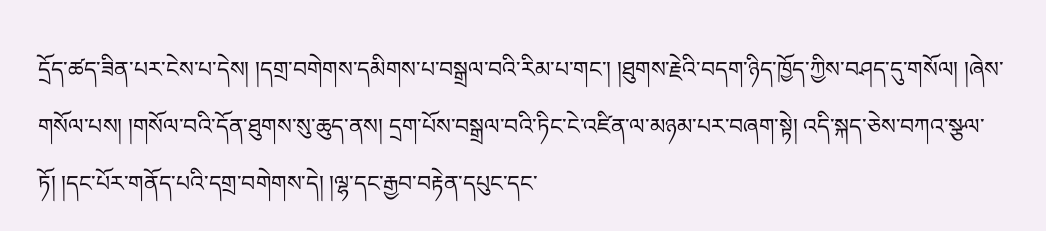དྲོད་ཚད་ཟིན་པར་ངེས་པ་དེས། །དགྲ་བགེགས་དམིགས་པ་བསྒྲལ་བའི་རིམ་པ་གང་། །ཐུགས་རྗེའི་བདག་ཉིད་ཁྱོད་ཀྱིས་བཤད་དུ་གསོལ། །ཞེས་གསོལ་པས། །གསོལ་བའི་དོན་ཐུགས་སུ་ཆུད་ནས། དྲག་པོས་བསྒྲལ་བའི་ཏིང་ངེ་འཛིན་ལ་མཉམ་པར་བཞག་སྟེ། འདི་སྐད་ཅེས་བཀའ་སྩལ་ཏོ། །དང་པོར་གནོད་པའི་དགྲ་བགེགས་དེ། །ལྷ་དང་རྒྱབ་བརྟེན་དཔུང་དང་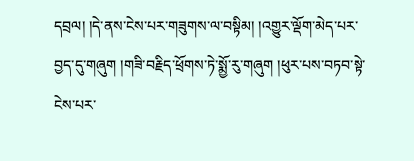དབྲལ། །དེ་ནས་ངེས་པར་གཟུགས་ལ་བསྟིམ། །འགྱུར་ལྡོག་མེད་པར་བྱད་དུ་གཞུག །གཟི་བརྗིད་ཕྲོགས་ཏེ་སྨྱོ་རུ་གཞུག །ཕུར་པས་བཏབ་སྟེ་ངེས་པར་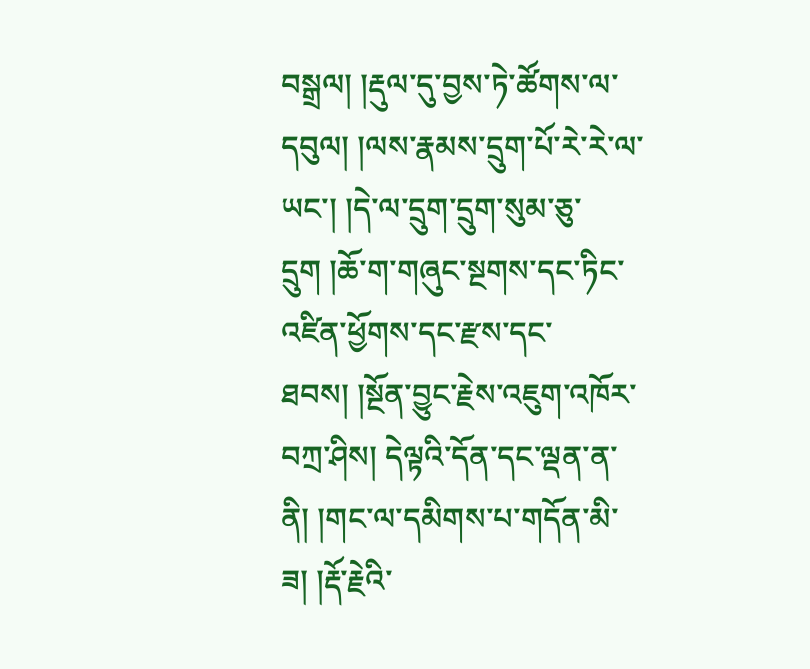བསྒྲལ། །རྡུལ་དུ་བྱས་ཏེ་ཚོགས་ལ་དབུལ། །ལས་རྣམས་དྲུག་པོ་རེ་རེ་ལ་ཡང་། །དེ་ལ་དྲུག་དྲུག་སུམ་ཅུ་དྲུག །ཆོ་ག་གཞུང་སྔགས་དང་ཏིང་འཛིན་ཕྱོགས་དང་རྫས་དང་ཐབས། །སྔོན་བྱུང་རྗེས་འཇུག་འཁོར་བཀྲ་ཤིས། དེལྟའི་དོན་དང་ལྡན་ན་ནི། །གང་ལ་དམིགས་པ་གདོན་མི་ཟ། །རྡོ་རྗེའི་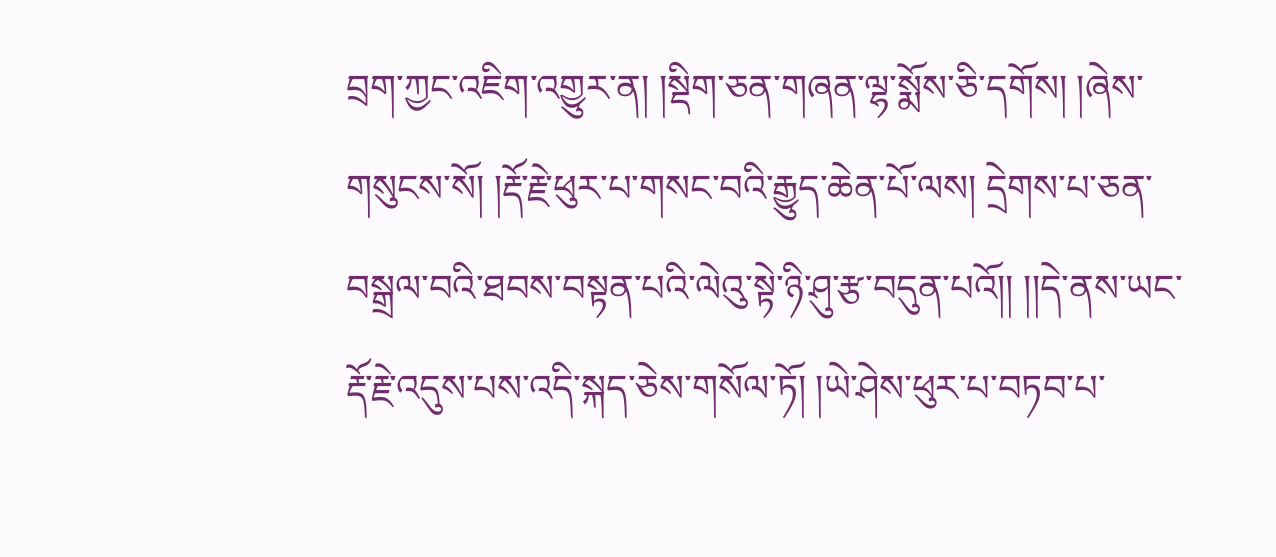བྲག་ཀྱང་འཇིག་འགྱུར་ན། །སྡིག་ཅན་གཞན་ལྷ་སྨོས་ཅི་དགོས། །ཞེས་གསུངས་སོ། །རྡོ་རྗེ་ཕུར་པ་གསང་བའི་རྒྱུད་ཆེན་པོ་ལས། དྲེགས་པ་ཅན་བསྒྲལ་བའི་ཐབས་བསྟན་པའི་ལེའུ་སྟེ་ཉི་ཤུ་རྩ་བདུན་པའོ།། །།དེ་ནས་ཡང་རྡོ་རྗེ་འདུས་པས་འདི་སྐད་ཅེས་གསོལ་ཏོ། །ཡེ་ཤེས་ཕུར་པ་བཏབ་པ་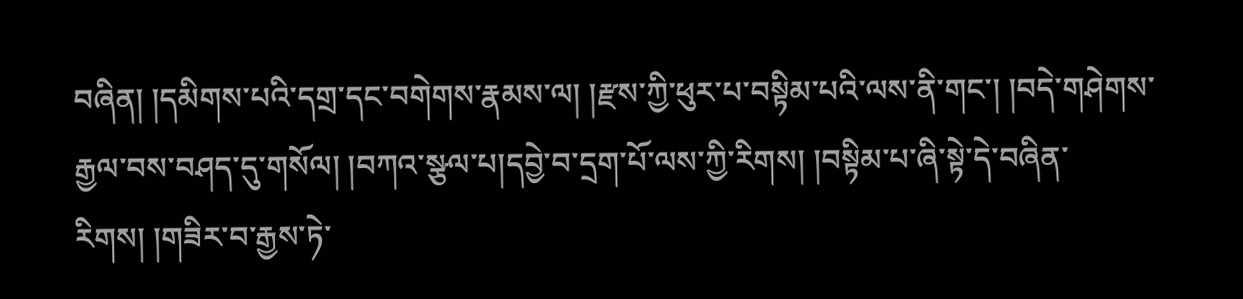བཞིན། །དམིགས་པའི་དགྲ་དང་བགེགས་རྣམས་ལ། །རྫས་ཀྱི་ཕུར་པ་བསྟིམ་པའི་ལས་ནི་གང་། །བདེ་གཤེགས་རྒྱལ་བས་བཤད་དུ་གསོལ། །བཀའ་སྩལ་པ།དབྱེ་བ་དྲག་པོ་ལས་ཀྱི་རིགས། །བསྟིམ་པ་ཞི་སྟེ་དེ་བཞིན་རིགས། །གཟིར་བ་རྒྱས་ཏེ་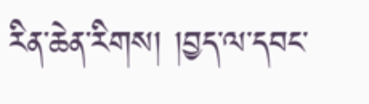རིན་ཆེན་རིགས། །བྱད་ལ་དབང་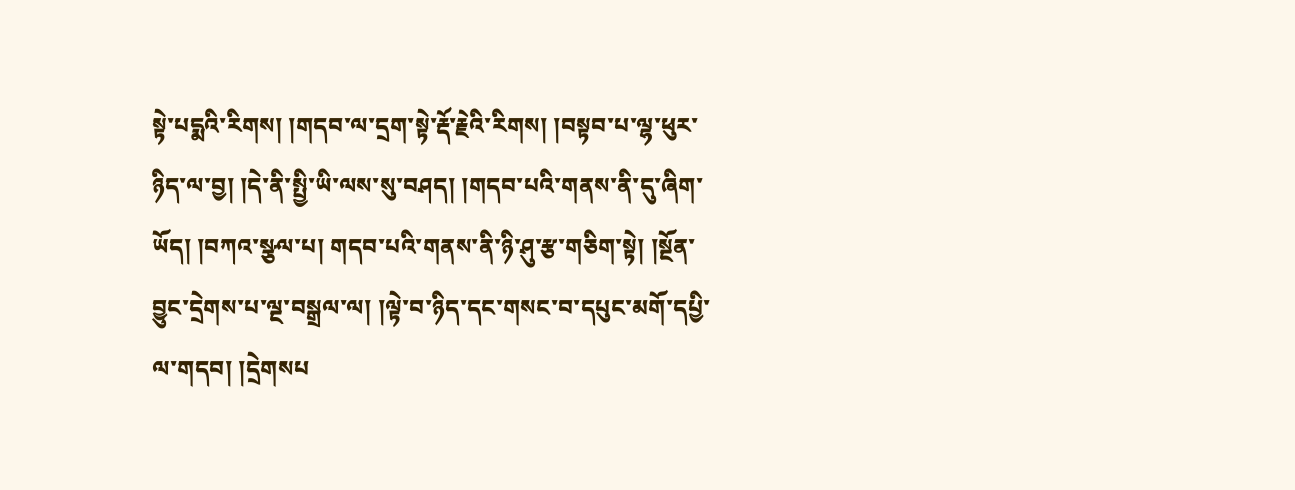སྟེ་པདྨའི་རིགས། །གདབ་ལ་དྲག་སྟེ་རྡོ་རྗེའི་རིགས། །བསྟབ་པ་ལྷ་ཕུར་ཉིད་ལ་བྱ། །དེ་ནི་སྤྱི་ཡི་ལས་སུ་བཤད། །གདབ་པའི་གནས་ནི་དུ་ཞིག་ཡོད། །བཀའ་སྩལ་པ། གདབ་པའི་གནས་ནི་ཉི་ཤུ་རྩ་གཅིག་སྟེ། །སྔོན་བྱུང་དྲེགས་པ་ལྔ་བསྒྲལ་ལ། །ལྟེ་བ་ཉིད་དང་གསང་བ་དཔུང་མགོ་དཔྱི་ལ་གདབ། །དྲེགསཔ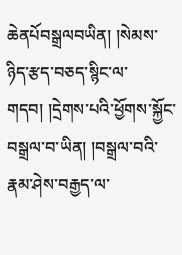ཆེནཔོབསྒྲལབཡིན། །སེམས་ཉིད་རྩད་བཅད་སྙིང་ལ་གདབ། །དྲེགས་པའི་ཕྱོགས་སྐྱོང་བསྒྲལ་བ་ཡིན། །བསྒྲལ་བའི་རྣམ་ཤེས་བརྒྱད་ལ་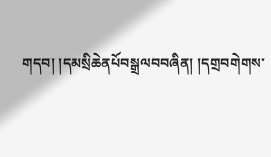གདབ། །དམསྲིཆེནཔོབསྒྲལབབཞིན། །དགྲབགེགས་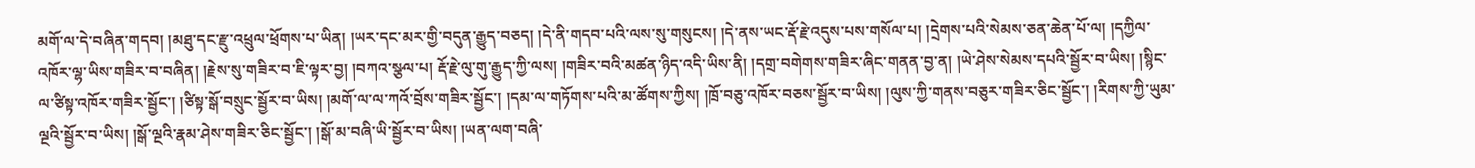མགོ་ལ་དེ་བཞིན་གདབ། །མཐུ་དང་རྫུ་འཕྲུལ་ཕྲོགས་པ་ཡིན། །ཡར་དང་མར་གྱི་བདུན་རྒྱུད་བཅད། །དེ་ནི་གདབ་པའི་ལས་སུ་གསུངས། །དེ་ནས་ཡང་རྡོ་རྗེ་འདུས་པས་གསོལ་པ། །དྲེགས་པའི་སེམས་ཅན་ཆེན་པོ་ལ། །དཀྱིལ་འཁོར་ལྷ་ཡིས་གཟིར་བ་བཞིན། །རྗེས་སུ་གཟིར་བ་ཇི་ལྟར་བྱ། །བཀའ་སྩལ་པ། རྡོ་རྗེ་ལུ་གུ་རྒྱུད་ཀྱི་ལས། །གཟིར་བའི་མཚན་ཉིད་འདི་ཡིས་ནི། །དགྲ་བགེགས་གཟིར་ཞིང་གནན་བྱ་ན། །ཡེ་ཤེས་སེམས་དཔའི་སྦྱོར་བ་ཡིས། །སྙིང་ལ་ཙིསྟ་འཁོར་གཟིར་སྦྱོང་། །ཙིསྟ་སྒོ་བསྲུང་སྦྱོར་བ་ཡིས། །མགོ་ལ་ལ་ཀའོ་བྲོས་གཟིར་སྦྱོང་། །དམ་ལ་གཏོགས་པའི་མ་ཚོགས་ཀྱིས། །ཁྲོ་བཅུ་འཁོར་བཅས་སྦྱོར་བ་ཡིས། །ལུས་ཀྱི་གནས་བཅུར་གཟིར་ཅིང་སྦྱོང་། །རིགས་ཀྱི་ཡུམ་ལྔའི་སྦྱོར་བ་ཡིས། །སྒོ་ལྔའི་རྣམ་ཤེས་གཟིར་ཅིང་སྦྱོང་། །སྒོ་མ་བཞི་ཡི་སྦྱོར་བ་ཡིས། །ཡན་ལག་བཞི་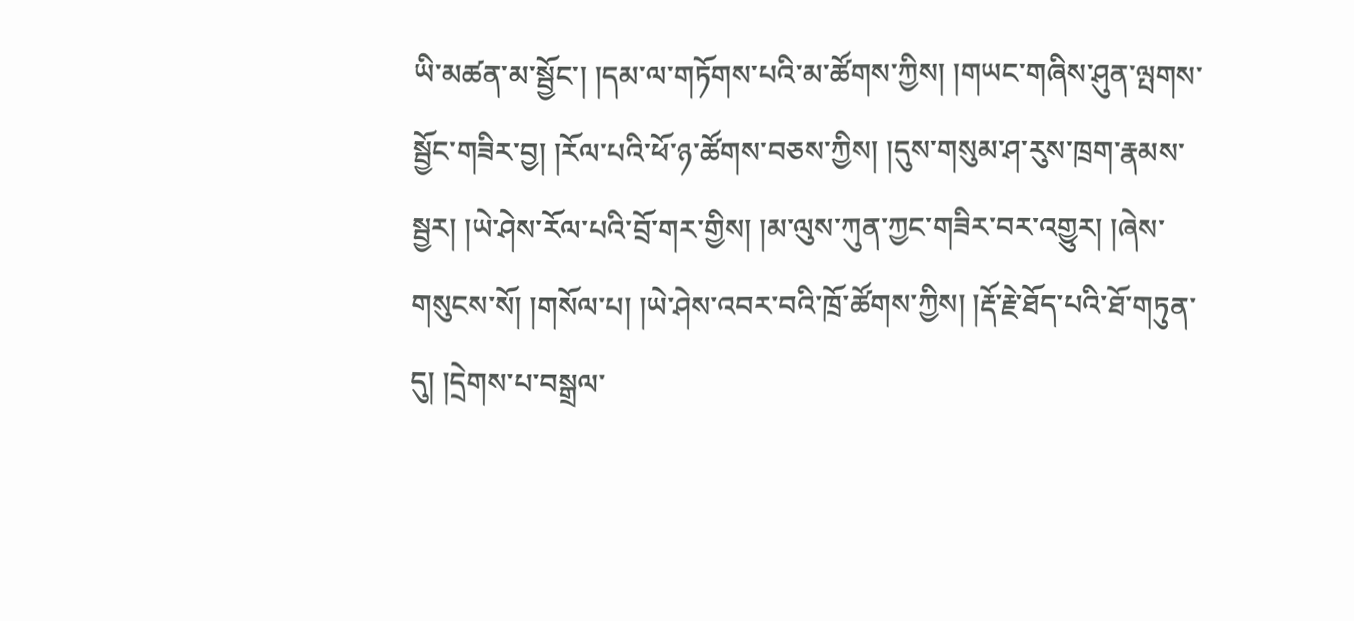ཡི་མཚན་མ་སྦྱོང་། །དམ་ལ་གཏོགས་པའི་མ་ཚོགས་ཀྱིས། །གཡང་གཞིས་ཤུན་ལྤགས་སྦྱོང་གཟིར་བྱ། །རོལ་པའི་ཕོ་ཉ་ཚོགས་བཅས་ཀྱིས། །དུས་གསུམ་ཤ་རུས་ཁྲག་རྣམས་སྦྱར། །ཡེ་ཤེས་རོལ་པའི་བྲོ་གར་གྱིས། །མ་ལུས་ཀུན་ཀྱང་གཟིར་བར་འགྱུར། །ཞེས་གསུངས་སོ། །གསོལ་པ། །ཡེ་ཤེས་འབར་བའི་ཁྲོ་ཚོགས་ཀྱིས། །རྡོ་རྗེ་ཐོད་པའི་ཐོ་གཏུན་དུ། །དྲེགས་པ་བསྒྲལ་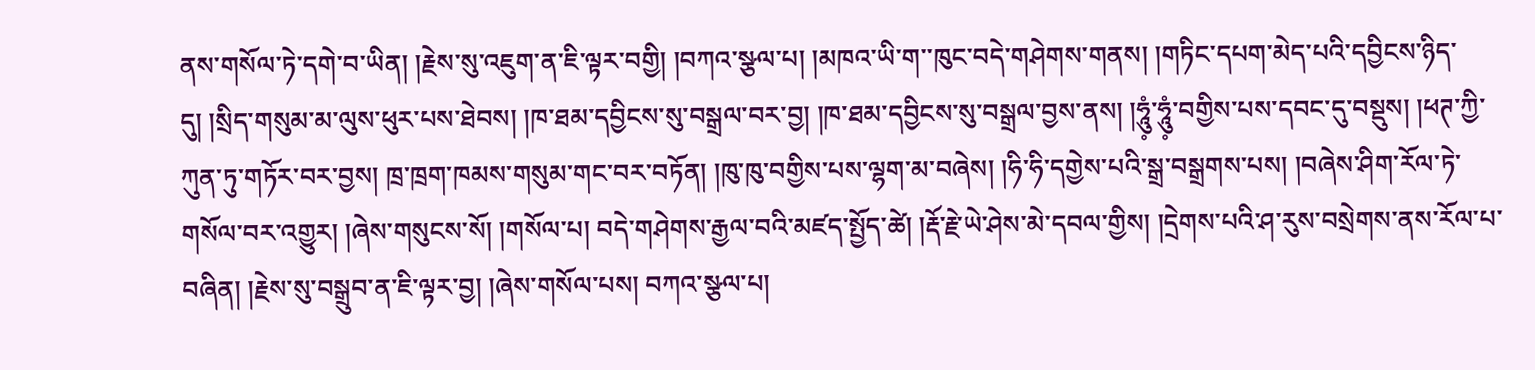ནས་གསོལ་ཏེ་དགེ་བ་ཡིན། །རྗེས་སུ་འཇུག་ན་ཇི་ལྟར་བགྱི། །བཀའ་སྩལ་པ། །མཁའ་ཡི་ག་་ཁུང་བདེ་གཤེགས་གནས། །གཏིང་དཔག་མེད་པའི་དབྱིངས་ཉིད་དུ། །སྲིད་གསུམ་མ་ལུས་ཕུར་པས་ཐེབས། །ཁ་ཐམ་དབྱིངས་སུ་བསྒྲལ་བར་བྱ། །ཁ་ཐམ་དབྱིངས་སུ་བསྒྲལ་བྱས་ནས། །ཧཱུཾ༷་ཧཱུཾ༷་བགྱིས་པས་དབང་དུ་བསྡུས། །ཕཊ་ཀྱི་ཀུན་ཏུ་གཏོར་བར་བྱས། ཁྲ་ཁྲག་ཁམས་གསུམ་གང་བར་བཏོན། །ཁུ་ཁུ་བགྱིས་པས་ལྷག་མ་བཞེས། །ཧི་ཧི་དགྱེས་པའི་སྒྲ་བསྒྲགས་པས། །བཞེས་ཤིག་རོལ་ཏེ་གསོལ་བར་འགྱུར། །ཞེས་གསུངས་སོ། །གསོལ་པ། བདེ་གཤེགས་རྒྱལ་བའི་མཛད་སྤྱོད་ཚེ། །རྡོ་རྗེ་ཡེ་ཤེས་མེ་དབལ་གྱིས། །དྲེགས་པའི་ཤ་རུས་བསྲེགས་ནས་རོལ་པ་བཞིན། །རྗེས་སུ་བསྒྲུབ་ན་ཇི་ལྟར་བྱ། །ཞེས་གསོལ་པས། བཀའ་སྩལ་པ།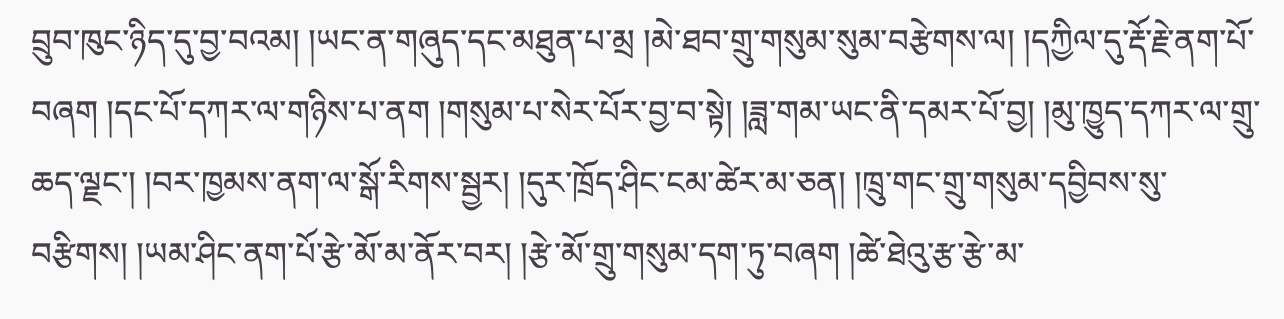བྲུབ་ཁུང་ཉིད་དུ་བྱ་བའམ། །ཡང་ན་གཞུད་དང་མཐུན་པ་མྲ །མེ་ཐབ་གྲུ་གསུམ་སུམ་བརྩེགས་ལ། །དཀྱིལ་དུ་རྡོ་རྗེ་ནག་པོ་བཞག །དང་པོ་དཀར་ལ་གཉིས་པ་ནག །གསུམ་པ་སེར་པོར་བྱ་བ་སྟེ། །ཟླ་གམ་ཡང་ནི་དམར་པོ་བྱ། །མུ་ཁྱུད་དཀར་ལ་གྲུ་ཆད་ལྗང་། །བར་ཁྱམས་ནག་ལ་སྒོ་རིགས་སྦྱར། །དུར་ཁྲོད་ཤིང་ངམ་ཚེར་མ་ཅན། །ཁྲུ་གང་གྲུ་གསུམ་དབྱིབས་སུ་བརྩིགས། །ཡམ་ཤིང་ནག་པོ་རྩེ་མོ་མ་ནོར་བར། །རྩེ་མོ་གྲུ་གསུམ་དག་ཏུ་བཞག །ཚེ་ཐེའུ་རྩ་རྩེ་མ་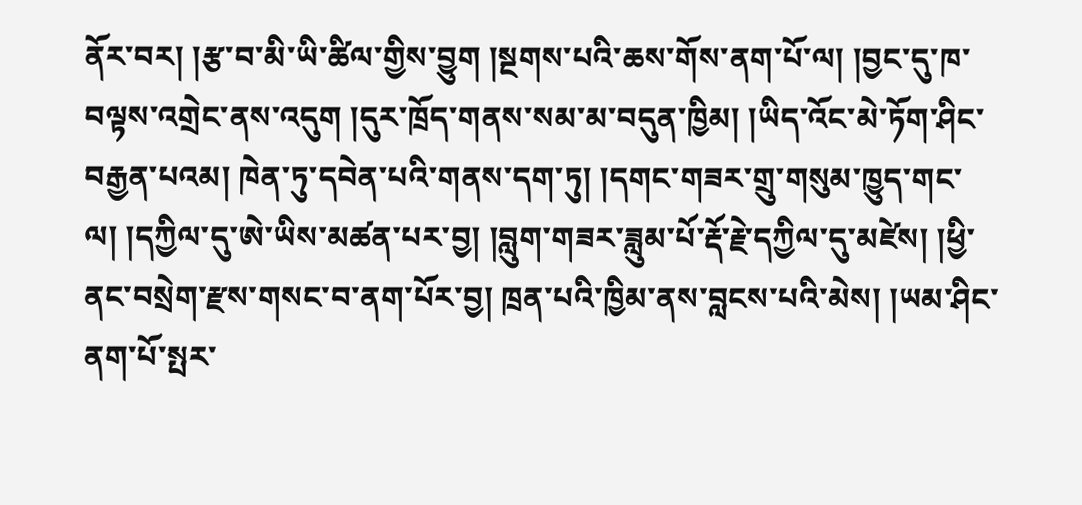ནོར་བར། །རྩ་བ་མི་ཡི་ཚིལ་གྱིས་བྱུག །སྔགས་པའི་ཆས་གོས་ནག་པོ་ལ། །བྱང་དུ་ཁ་བལྟས་འགྲེང་ནས་འདུག །དུར་ཁྲོད་གནས་སམ་མ་བདུན་ཁྱིམ། །ཡིད་འོང་མེ་ཏོག་ཤིང་བརྒྱན་པའམ། ཁེན་ཏུ་དབེན་པའི་གནས་དག་ཏུ། །དགང་གཟར་གྲུ་གསུམ་ཁྱུད་གང་ལ། །དཀྱིལ་དུ་ཨེ་ཡིས་མཚན་པར་བྱ། །བླུག་གཟར་ཟླུམ་པོ་རྡོ་རྗེ་དཀྱིལ་དུ་མཛེས། །ཕྱི་ནང་བསྲེག་རྫས་གསང་བ་ནག་པོར་བྱ། ཁྲན་པའི་ཁྱིམ་ནས་བླངས་པའི་མེས། །ཡམ་ཤིང་ནག་པོ་སྤར་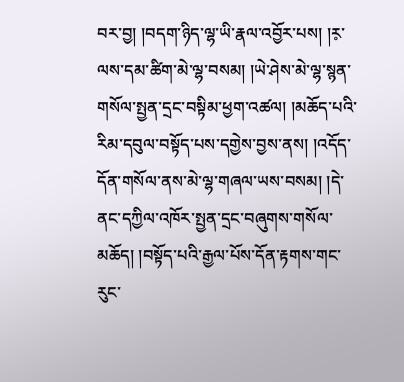བར་བྱ། །བདག་ཉིད་ལྷ་ཡི་རྣལ་འབྱོར་པས། །ར༷་ལས་དམ་ཚིག་མེ་ལྷ་བསམ། །ཡེ་ཤེས་མེ་ལྷ་སྙན་གསོལ་སྤྱན་དྲང་བསྟིམ་ཕྱག་འཚལ། །མཆོད་པའི་རིམ་དབུལ་བསྟོད་པས་དགྱེས་བྱས་ནས། །འདོད་དོན་གསོལ་ནས་མེ་ལྷ་གཞལ་ཡས་བསམ། །དེ་ནང་དཀྱིལ་འཁོར་སྤྱན་དྲང་བཞུགས་གསོལ་མཆོད། །བསྟོད་པའི་རྒྱལ་པོས་དོན་རྟགས་གང་རུང་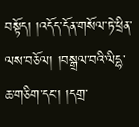བསྟོད། །འདོད་དོན་གསོལ་ཏེ་ཕྲིན་ལས་བཅོལ། །བསྒྲལ་བའི་ལིདྷ་ཆ་གཅིག་དང་། །དགྲ་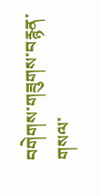བགེགས་གཟུགས་བརྙན་གསལ་